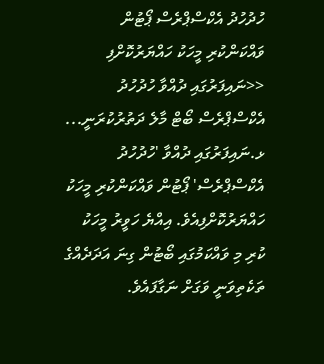ހުދުހުދު އެކްސްޕްރެސް ޕޯޓުން ވައްކަންކުރި މީހަކު ހައްޔަރުކޮށްފި
<<ނައިފަރުގައި ދުއްވާ ހުދުހުދު އެކްސްޕްރެސް ބޯޓް މާލެ ދަތުރުކުރަނީ...
ޅ.ނައިފަރުގައި ދުއްވާ 'ހުދުހުދު އެކްސްޕްރެސް' ޕޯޓުން ވައްކަންކުރި މީހަކު ހައްޔަރުކޮށްފިއެވެ. އިއްޔެ ހަވީރު މީހަކު ކުރި މި ވައްކަމުގައި ބޯޓުން ގިނަ އަދަދެއްގެ ތަކެތިވަނީ ވަގަށް ނަގާފައެވެ.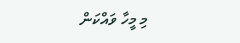މި މީހާ ވައްކަން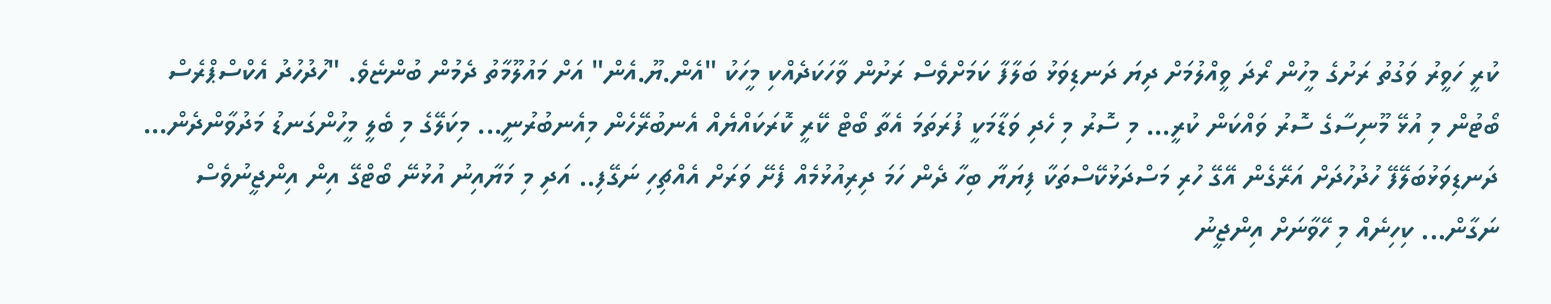ކުރީ ހަވީރު ވަގުތު ރަށުގެ މީހުން ރޯދަ ވީއްލުމަށް ދިޔަ ދަނޑިވަޅު ބަލާފާ ކަމަށްވެސް ރަށުން ވާހަކަދެއްކި މީހަކު "އެން.ޔޫ.އެން" އަށް މައުލޫމާތު ދެމުން ބުންޏެވެ. "ހުދުހުދު އެކްސްޕްރެސް ބޯޓުން މި އުޅޭ މޫނިސާގެ ސޮރު ވައްކަން ކުރީ... މި ސޮރު މި ހެދި ވަޑާމަކީ ފުރަތަމަ އެތާ ބޯޓް ކޭރީ ކޮރަކައްޔެއް އެނބުރޭހެން މިއެނބުރުނީ... މިކަލޭގެ މި ބެލީ މީހުންގަނޑު މަދުވާންދެން...
ދަނޑިވަޅުބަލޭފޭ ހުދުހުދަށް އަރޭގެން އޭގޭ ހުރި މަސްދަޅުކޭސްތަކާ ފިޔަޔާ ބިހާ ދެން ހަމަ ދިރިއުޅުމެއް ފެށޭ ވަރަށް އެއްޗިހި ނަގޭފި.. އަދި މި މަޔާއިނު އުޅުނޭ ބޯޓްގޭ އިން އިންޖީނުވެސް ނަގާން... ކިހިނެއް މި ހޭވާނަށް އިންޖީނު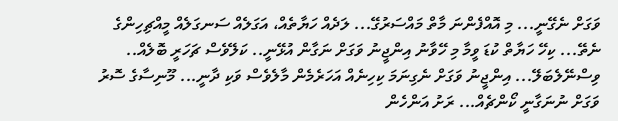ވަގަށް ނެގޭނީ... މި އޮއްފެންނަ މާތް މައްސަރުގޭ... ލަދެއް ހަޔާތެއް، އަގަލެއް ސަނގަލެއް މީއްޗިހިންގެ ނެތޭ... ކިހޭ ހަޔާތް ކުޑަ ވީމާ މި ހޭވާނު އިންޖީނު ވަގަށް ނަގާން އުޅޭނީ.. ކަލޭވެސް ޗަހަރީ ބޮލެއް.. ވިސްނޭލެބަލޭ... އިންޖީނު ވަގަށް ނެގިނަމަ ކިހިނެއް އަހަރެމެން މާލެވެސް ވަކި ދާނީ... މޫނިސާގެ ސޮރު ވަގަށް ނުނަގާނީ ކޯންޗެއް... ރަށު އަންހެން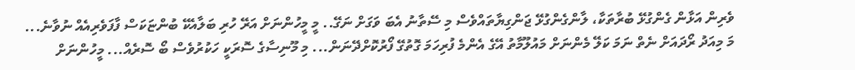ވެރިން އަޅާން ގެންގުޅޭ ބުރާތަކާ، ލާންގެންގުޅޭ ޖަންގިޔާތައްވެސް މި ސޭތާނު އެބަ ވަގަށް ނަގޭ.. މީ މީހުންނަށް އަރޭ ހުރި ބަލާއެކޭ ބުންޏަކަސް ފާފަވެރިއެއް ނުވާނެ...
މަ މިއަދު ރޯދައަށް ނެތް ނަމަ ކަލޭ މެންނަށް މައުލޫމާތު އޭގެ އެންމެ ފުރިހަމަ ގޮތުގޭ ފޯރުކޮށްދޭނަން... މި މޫނިސާގެ ސޮރަކީ ހަކުރުވެސް ބޯ ސޮރެއް... މީހުންނަށް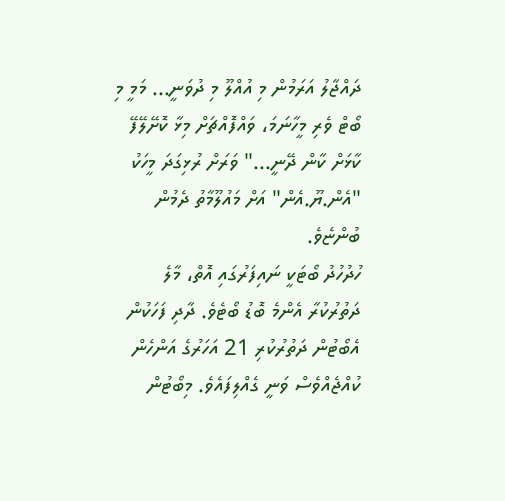ދައްޖާލު އަރަމުން މި އުއްލޫ މި ދުވަނީ... މަމީ މި ބޯޓް ވެރި މީހާނަމަ، ވައްފޮއްޗަށް މިޅާ ކޮށޭލޭފޭ ކާޅަށް ކާން ދޭނީ..." ވަރަށް ރުޅިގަދަ މީހަކު  "އެން.ޔޫ.އެން" އަށް މައުލޫމާތު ދެމުން ބުންޏެވެ.
ހުދުހުދު ބޯޓަކީ ނައިފަރުގައި އޮތް، މާލެ ދަތުރުކުރާ އެންމެ ބޮޑު ބޯޓެވެ. ދާދި ފަހަކުން އެބޯޓުން ދަތުރުކުރި 21 އަހަރުގެ އަންހެން ކުއްޖެއްވެސް ވަނީ ގެއްލިފައެވެ. މިބޯޓުން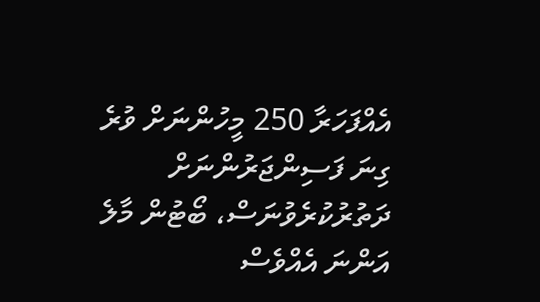އެއްފަހަރާ 250 މީހުންނަށް ވުރެ ގިނަ ފަސިންޖަރުންނަށް ދަތުރުކުރެވުނަސް، ބޯޓުން މާލެ އަންނަ އެއްވެސް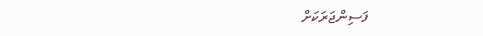ފަސިންޖަރަކަށް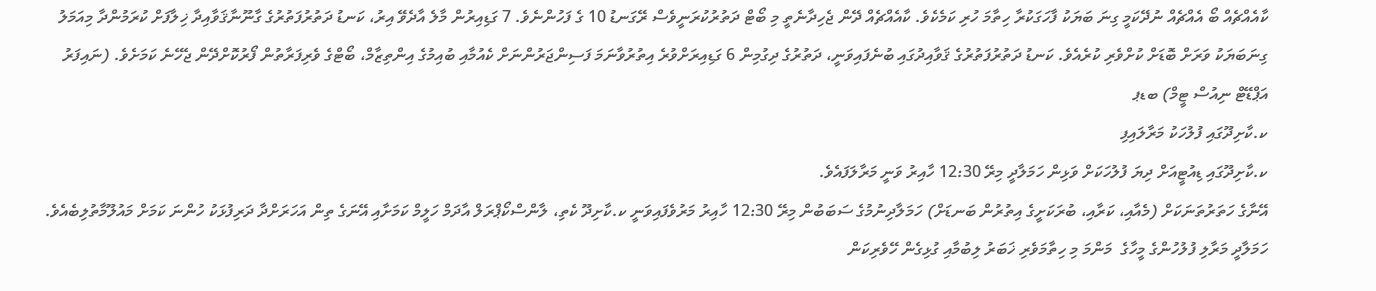ކާއެއްޗެއް ބޯ އެއްޗެއް ނުދޭކަމީ ގިނަ ބަޔަކު ފާހަގަކުރާ ހިތާމަ ހުރި ކަމެކެވެ. ކާއެއްޗެއް ދޭން ޖެހިދާނެތީ މި ބޯޓް ދަތުރުކުރަނީވެސް ރޭގަނޑު 10 ގެ ފަހުންނެވެ. 7 ގަޑިއިރުން މާލެ އާދެވޭ އިރު، ކަނޑު ދަތުރުފަތުރުގެ ގާނޫނާޤަވާއިދާ ޚިލާފަށް ކުރަމުންދާ މިއަމަލު ގިނަބަޔަކު ވަރަށް ބޮޑަށް ކުށްވެރި ކުރެއެވެ. ކަނޑު ދަތުރުފަތުރުގެ ޤަވާއިދުގައި ބުނެފައިވަނީ، ދަތުރުގެ ދިގުމިން 6 ގަޑިއިރަށްވުރެ އިތުރުވާނަމަ ފަސިންޖަރުންނަށް ކެއުމާއި ބުއިމުގެ އިންތިޒާމް، ބޯޓްގެ ވެރިފަރާތުން ފޯރުކޮށްދޭން ޖެހޭނެ ކަމަށެވެ. (ނައިފަރު އަޕްޑޭޓް ނިއުސް ޓީމް) ބޑޕ
ކ.ކާށިދޫގައި ފުލުހަކު މަރާލައިފި
ކ.ކާށިދޫގައި ޑިއުޓީއަށް ދިޔަ ފުލުހަކަށް ވަޅިން ހަމަލާދީ މިރޭ 12:30 ހާއިރު ވަނީ މަރާލަފައެވެ.
އޭނާގެ ހަތަރުތަނަކަށް (މެއާއި، ކަރާއި، ބުރަކަށީގެ އިތުރުން ބަނޑަށް) ހަމަލާދިނުމުގެ ސަބަބުން މިރޭ 12:30 ހާއިރު މަރުވެފައިވަނީ ކ.ކާށިދޫ ކެތި، ލާންސްކޯޕްރަލް އާދަމް ހަލީމް ކަމަށާއި އޭނަގެ ތިން އަހަރަށްދާ ދަރިފުޅަކު ހުންނަ ކަމަށް މައުލޫމާތުލިބެއެވެ. ހަމަލާދީ މަރާލި ފުލުހުންގެ މީހާގެ  މަންމަ މި ހިތާމަވެރި ޚަބަރު ލިބުމާއި ގުޅިގެން ހޭވެރިކަން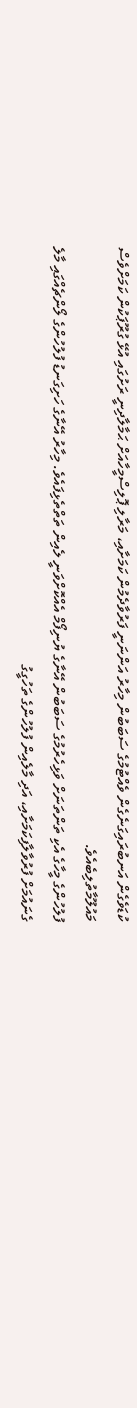ކުޑަވެގެން އަނބުރައިގަނެގެން ވެއްޓުމުގެ ސަބަބުން މިހާރު އަންނަނީ ފަރުވާދެމުން ކަމަށާއި، މަރާލި ޕޮލިސްމީހާއަށް ޙަމާލާދިނީ ރަށުގައި އުޅޭ ގުރޫޕަކުން ކަމަށްވެސް މައުލޫމާތުލިބެއެވެ.
ފުލުހުންގެ މީހާގެ އެކި ތަންތަނަށް ވަޅިހެރުމުގެ ސަބަބުން އޭނާގެ ޔުނިފޯމް އެއްކޮށްވަނީ ލެއިން ތަތްތެޅިފައެވެ. މިހާރު އޭނާގެ ހަށިގަނޑު ފުލުހުންގެ ލޯންޗެއްގައި މާލެ ގެނައުމަށް ފުރުވާލާފިކަމަށާއި، އަދި މާލެއިން ފުލުހުންގެ ތަހުގީގު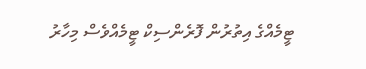ޓީމެއްގެ އިތުރުން ފޮރެންސިކް ޓީމެއްވެސް މިހާރު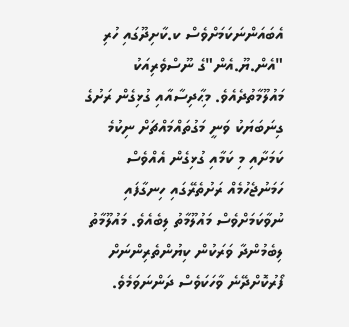އެބައަންނަކަމަށްވެސް ކ.ކާށިދޫގައި ހުރި "އެން.ޔޫ.އެން"ގެ ނޫސްވެރިއަކު މައުލޫމާތުދެއެވެ. މިޙާދިސާއާއި ގުޅިގެން ރަށުގެ ގިނަބަޔަކު ވަނީ މަގުތައްމައްޗަށް ނިކުމެ ކަމަށާއި މި ކަމާއި ގުޅިގެން އެއްވެސް ހަމަނުޖެހުމެއް ރަށުތެރޭގައި ހިނގާފައި ނުވާކަމަށްވެސް މައުލޫމާތު ލިބެއެވެ. މައުލޫމާތު ލިބެމުންދާ ވަރަކުން ކިޔުންތެރިންނަށް ފޯރުކޮށްދޭނެ ވާހަކަވެސް ދަންނަވަމެވެ.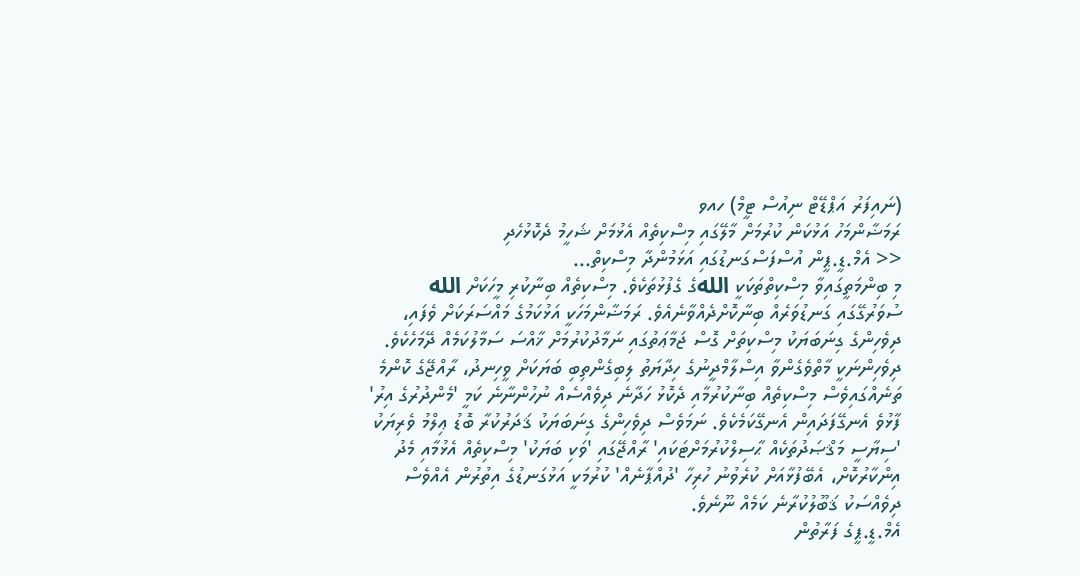(ނައިފަރު އަޕްޑޭޓް ނިއުސް ޓީމް) ހއވ
ރަމަޟާންމަހު އަޅުކަން ކުރުމަށް މާލޭގައި މިސްކިތެއް އެޅުމަށް ޝަހީމު ދެކޮޅުހެދި
<< އެމް.ޑީ.ޕީން އުސްފަސްގަނޑުގައި އަޅަމުންދާ މިސްކިތް...
މި ބިންމަތީގައިވާ މިސްކިތްތަކަކީ اللهގެ ގެފުޅުތަކެވެ. މިސްކިތެއް ބިނާކުރި މީހަކަށް الله ސުވަރުގޭގައި ގަނޑުވަރެއް ބިނާކޮށްދެއްވާނެއެވެ. ރަމަޟާންމަހަކީ އަޅުކަމުގެ މައްސަރަކަށް ވެފައި، ދިވެހިންގެ ގިނަބަޔަކު މިސްކިތަށް ގޮސް ޖަމާޢަތުގައި ނަމާދުކުރުމަށް ޚާއްސަ ސަމާލުކަމެއް ދޭމަހެކެވެ. ދިވެހިންނަކީ މާތްވެގެންވާ އިސްލާމްދީނުގެ ހިދާޔަތު ލިބިގެންތިބި ބަޔަކަށް ވީހިނދު، ރާއްޖޭގެ ކޮންމެ ތަނެއްގައިވެސް މިސްކިތެއް ބިނާކުރުމާއި ދެކޮޅު ހަދާނެ ދިވެއްސެއް ނުހުންނާނެ ކަމީ 'މެންދުރުގެ އިރު' ފާޅުވެ އެނގޭފަދައިން އެނގޭކަމެކެވެ. ނަމަވެސް ދިވެހިންގެ ގިނަބަޔަކު ޤަދަރުކުރާ ބޮޑު ޢިލްމު ވެރިޔަކު 'ސިޔާސީ މަޤްޞަދުތަކެއް ޙާސިލްކުރުމަށްޓަކައި' ރާއްޖޭގައި 'ވަކި ބަޔަކު' މިސްކިތެއް އެޅުމާއި މެދު އިންކާރުކޮށް، އެބޭފުޅާއަށް ކުރެވުނު ހުރިހާ 'ދުއްޕާނެއް' ކުރުމަކީ އަޅުގަނޑުގެ އިތުރުން އެއްވެސް ދިވެއްސަކު ޤަބޫލުކުރާނެ ކަމެއް ނޫނެވެ.
އެމް.ޑީ.ޕީގެ ފަރާތުން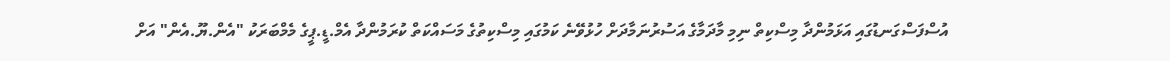އުސްފަސްގަނޑުގައި އަޅަމުންދާ މިސްކިތް ނިމި މާދަމާގެ އަސުރުނަމާދަށް ހުޅުވޭނެ ކަމުގައި މިސްކިތުގެ މަސައްކަތް ކުރަމުންދާ އެމް.ޑީ.ޕީގެ މެމްބަރަކު "އެން.ޔޫ.އެން" އަށް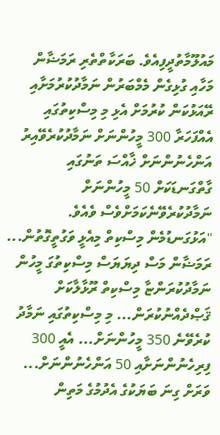މައުލޫމާތުދީފިއެވެ. ބަރަކާތްތެރި ރަމަޟާން މަހާއި ގުޅިގެން މެމްބަރުން ނަމާދުކުރުމަށާއި ރޭއަޅުކަން ކުރުމަށް އެޅި މި މިސްކިތުގައި އެއްފަހަރާ 300 މީހުންނަށް ނަމާދުކުރެވޭއިރު އަންހެނުންނަށް ޚާއްސަ ތަނުގައި ގާތްގަނޑަކަށް 50 މީހުންނަށް ނަމާދުކުރެވޭނެކަމަށްވެސް ވެއެވެ.
"އަޅުގަނޑުމެން މިސްކިތް މިއެޅީ ވަގުތީގޮތުން... ރަމަޟާން މަސް ދިޔަޔަސް މިސްކިތުގަ މީހުން ނަމާދުކުރަންޏާ މިސްކިތް ރޫޅާލާކަށް ޤަޞްދެއްނުކުރަން... މި މިސްކިތުގައި ނަމާދު ކުރެވޭނެ 350 މީހުންނަށް... އެއީ 300 ފިރިހެނުންނަށާއި 50 އަންހެނުންނަށް... ވަރަށް ގިނަ ބަޔަކުގެ އެދުމުގެ މަތިން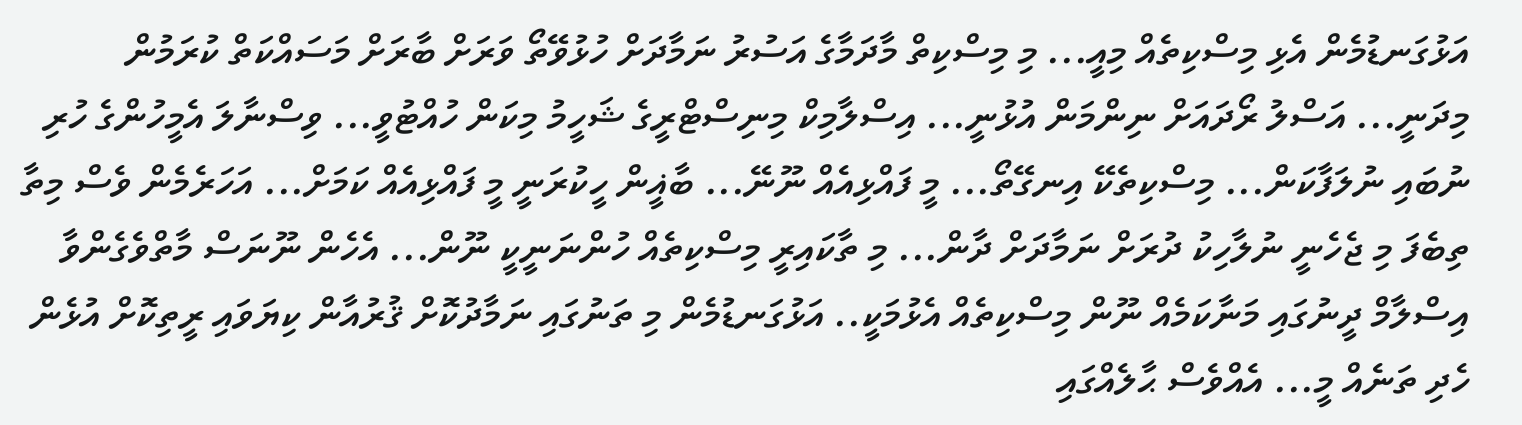އަޅުގަނޑުމެން އެޅި މިސްކިތެއް މިއީ... މި މިސްކިތް މާދަމާގެ އަސުރު ނަމާދަށް ހުޅުވޭތޯ ވަރަށް ބާރަށް މަސައްކަތް ކުރަމުން މިދަނީ... އަސްލު ރޯދައަށް ނިންމަން އުޅުނީ... އިސްލާމިކް މިނިސްޓްރީގެ ޝަހީމު މިކަން ހުއްޓުވީ... ވިސްނާލަ އެމީހުންގެ ހުރި ނުބައި ނުލަފާކަން... މިސްކިތެކޭ އިނގޭތޯ... މީ ފައްޅިއެއް ނޫނޭ... ބާޣީން ހީކުރަނީ މީ ފައްޅިއެއް ކަމަށް... އަހަރެމެން ވެސް މިތާ ތިބެފަ މި ޖެހެނީ ނުލާހިކު ދުރަށް ނަމާދަށް ދާން... މި ތާކައިރީ މިސްކިތެއް ހުންނަނީކީ ނޫން... އެހެން ނޫނަސް މާތްވެގެންވާ އިސްލާމް ދީނުގައި މަނާކަމެއް ނޫން މިސްކިތެއް އެޅުމަކީ.. އަޅުގަނޑުމެން މި ތަނުގައި ނަމާދުކޮށް ޤުރުއާން ކިޔަވައި ރީތިކޮށް އުޅެން ހެދި ތަނެއް މީ... އެއްވެސް ޙާލެއްގައި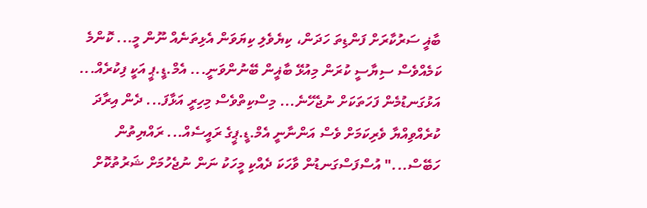ބާޣީ ސަރުކާރަށް ފަންޑިތަ ހަދަން، ކިޔެވެލި ކިޔަވަން އެޅިތަނެއް ނޫން މީ... ކޮންމެ ކަމެއްވެސް ސިޔާސީ ކުރަން މިއުޅޭ ބާޣީން ބޭނުންވަނީ... އެމް.ޑީ.ޕީ އަކީ ފިކުރެއް... އަޅުގަނޑުމެން ފަހަތަކަށް ނުޖެހޭނެ... މިސްކިތްވެސް މިހިރީ އަޅާފަ... ދެން އިރާދަ ކުރެއްވިއްޔާ ވެރިކަމަށް ވެސް އަންނާނީ އެމް.ޑީ.ޕީގެ ރައީސެއް... ރައްޔިތުން ހަބޭސް..." އުސްފަސްގަނޑުން ވާހަކަ ދެއްކި މީހަކު ނަން ނުޖެހުމަށް ޝަރުތުކޮށް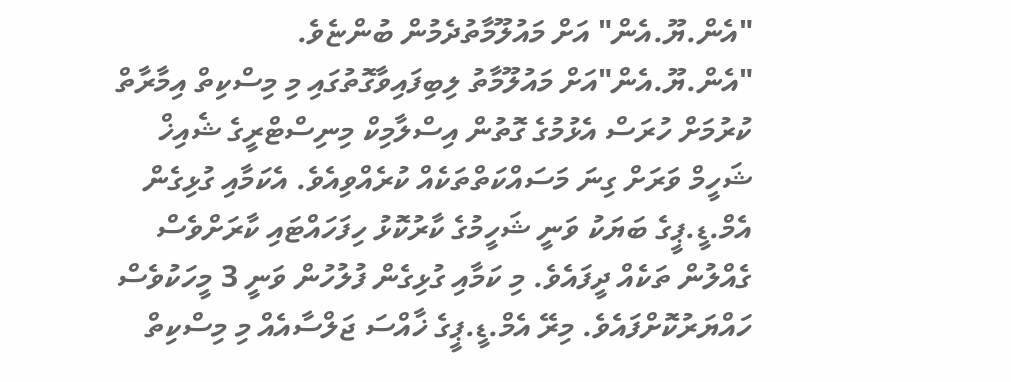"އެން.ޔޫ.އެން" އަށް މައުލޫމާތުދެމުން ބުންޏެވެ.
"އެން.ޔޫ.އެން"އަށް މައުލޫމާތު ލިބިފައިވާގޮތުގައި މި މިސްކިތް އިމާރާތް ކުރުމަށް ހުރަސް އެޅުމުގެ ގޮތުން އިސްލާމިކް މިނިސްޓްރީގެ ޝެއިޚް ޝަހީމް ވަރަށް ގިނަ މަސައްކަތްތަކެއް ކުރެއްވިއެވެ. އެކަމާއި ގުޅިގެން  އެމް.ޑީ.ޕީގެ ބަޔަކު ވަނީ ޝަހީމުގެ ކާރުކޮޅު ހިފަހައްޓައި ކާރަށްވެސް ގެއްލުން ތަކެއް ދީފައެވެ. މި ކަމާއި ގުޅިގެން ފުލުހުން ވަނީ 3 މީހަކުވެސް ހައްޔަރުކޮށްފައެވެ. މިރޭ އެމް.ޑީ.ޕީގެ ޚާއްސަ ޖަލްސާއެއް މި މިސްކިތް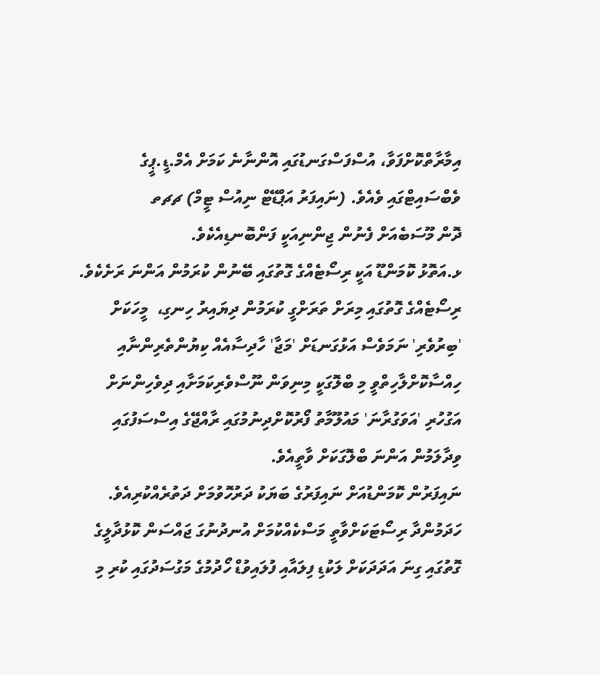އިމާރާތްކޮށްފަވާ، އުސްފަސްގަނޑުގައި އޮންނާނެ ކަމަށް އެމް.ޑީ.ޕީގެ ވެބްސައިޓްގައި ވެއެވެ. (ނައިފަރު އަޕްޑޭޓް ނިއުސް ޓީމް) ޗޗތ
ދޮން މޫސަބެއަށް ފެނުން ޖިންނިއަކީ ފަންބޮނޑިއެކެވެ.
ޅ.އަތޮޅު ކޮމަންޑޫ އަކީ ރިސޯޓެއްގެ ގޮތުގައި ބޭނުން ކުރަމުން އަންނަ ރަށެކެވެ. ރިސޯޓެއްގެ ގޮތުގައި މިރަށް ތަރަށްގީ ކުރަމުން ދިޔައިރު ހިނގި،  މީހަކަށް 'ބިރުވެރި' ނަމަވެސް އަޅުގަނޑަށް 'މަޖާ' ހާދިސާއެއް ކިޔުންތެރިންނާއި ހިއްސާކޮށްލާހިތްވީ މި ބްލޮގަކީ މިނިވަން ނޫސްވެރިކަމަށާއި ދިވެހިންނަށް އަގުހުރި 'އަވަގުރާނަ' މައުލޫމާތު ފޯރުކޮށްދިނުމުގައި ރާއްޖޭގެ އިސްސަފުގައި ވިދާލަމުން އަންނަ ބްލޮގަކަށް ވާތީއެވެ.
ނައިފަރުން ކޮމަންޑުއަށް ނައިފަރުގެ ބަޔަކު ދަރުހޮވުމަށް ދަތުރެއްކުރިއެވެ. ހަދަމުންދާ ރިސޯޓަކަށްވާތީ މަސްކެއްކުމަށް އުނދުނުގަ ޖައްސަން ކޮޅުދާލީގެ ގޮތުގައި ގިނަ އަދަދަކަށް ލަކުޑި ފިލައާއި ފުލައިވުޑް ހޯދުމުގެ މަގުސަދުގައި ކުރި މި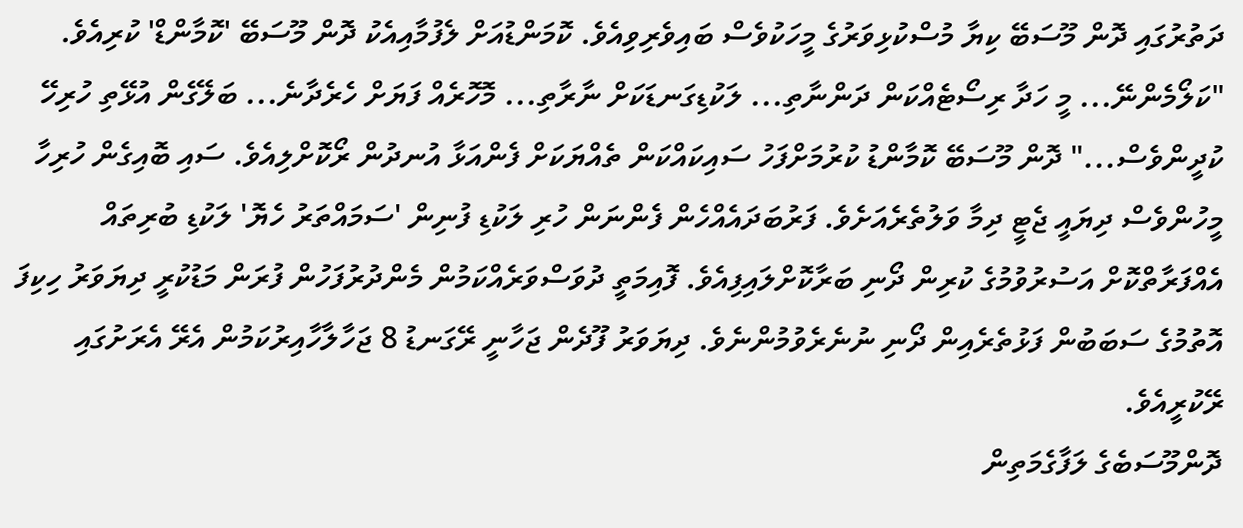ދަތުރުގައި ދޮން މޫސަބޭ ކިޔާ މުސްކުޅިވަރުގެ މީހަކުވެސް ބައިވެރިވިއެވެ. ކޮމަންޑުއަށް ލެފުމާއިއެކު ދޮން މޫސަބޭ 'ކޮމާންޑް' ކުރިއެވެ. "ކަލޯމެންނޭ... މީ ހަދާ ރިސޯޓެއްކަން ދަންނާތި... ލަކުޑިގަނޑަކަށް ނާރާތި... މޮހޮރެއް ފަޔަށް ހެރެދާނެ... ބަލޭގެން އުޅޭތި ހުރިހޭ ކުދީންވެސް..." ދޮން މޫސަބޭ ކޮމާންޑު ކުރުމަށްފަހު ސައިކައްކަން ތެއްޔަކަށް ފެންއަޅާ އުނދުން ރޯކޮށްލިއެވެ. ސައި ބޮއިގެން ހުރިހާ މީހުންވެސް ދިޔައީ ޖެޓީ ދިމާ ވަލުތެރެއަށެވެ. ފަރުބަދައެއްހެން ފެންނަން ހުރި ލަކުޑި ފުނިން 'ސަމައްތަރު ހެޔޮ' ލަކުޑި ބުރިތައް އެއްފަރާތްކޮށް އަސުރުވުމުގެ ކުރިން ދޯނި ބަރާކޮށްލައިފިއެވެ. ފޮއިމަތީ ދުވަސްވަރެއްކަމުން މެންދުރުފަހުން ފުރަން މަޑުކުރީ ދިޔަވަރު ހިކިފަ އޮތުމުގެ ސަބަބުން ފަޅުތެރެއިން ދޯނި ނުނެރެވުމުންނެވެ. ދިޔަވަރު ފޫދެން ޖަހާނީ ރޭގަނޑު 8 ޖަހާލާހާއިރުކަމުން އެރޭ އެރަށުގައި ރޭކުރީއެވެ.
ދޮންމޫސަބެގެ ލަފާގެމަތިން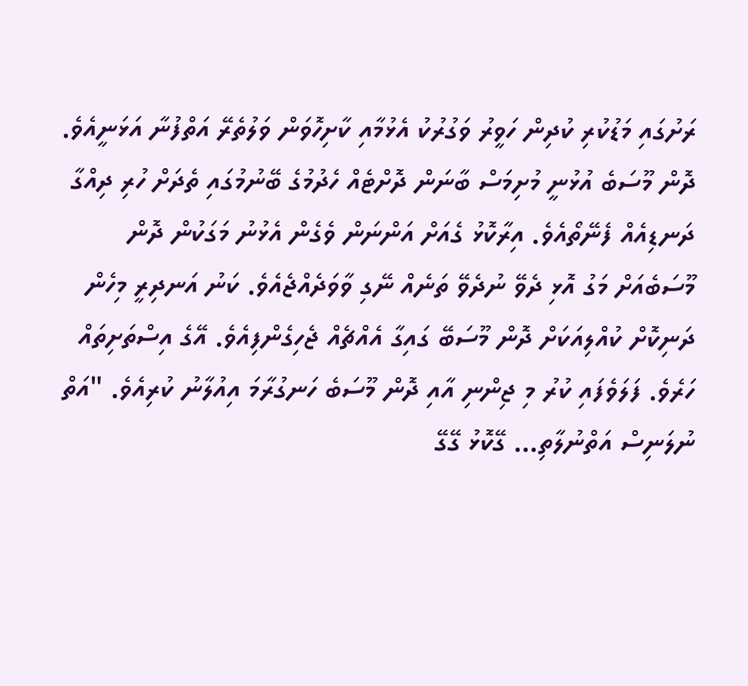ރަށުގައި މަޑުކުރި ކުދިން ހަވީރު ވަގުރުކު އެޅުމާއި ކާށިހޮވަން ވަލުތެރޭ އަތްފުނާ އަޅަނީއެވެ. ދޮން މޫސަބެ އުޅުނީ މުށިމަސް ބާނަން ދޮށްޓެއް ހެދުމުގެ ބޭނުމުގައި ތެދަށް ހުރި ދިއްގާ ދަނޑިއެއް ފެނޭތޯއެވެ. އިރާކޮޅު ގެއަށް އަންނަން ވެގެން އެޅުނު މަގަކުން ދޮން މޫސަބެއަށް މަގު އޮޅި ދެވޭ ނުދެވޭ ތަނެއް ނޭގި ވާވަދެއްޖެއެވެ. ކަނު އަނދިރީ މިހެން ދަނިކޮށް ކުއްލިއަކަށް ދޮން މޫސަބޭ ގައިގާ އެއްޗެއް ޖެހިގެންފިއެވެ. އޭގެ އިސްތަށިތައް ހަރެވެ. ފަލަވެފައި ކުރު މި ޖިންނި އާއި ދޮން މޫސަބެ ހަނގުރާމަ އިއުލާނު ކުރިއެވެ. "އަތް ނުލަނިސް އަތްނުލާތި... ގޭކޮޅު ގޭގޭ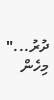ދުރު..." މިހެން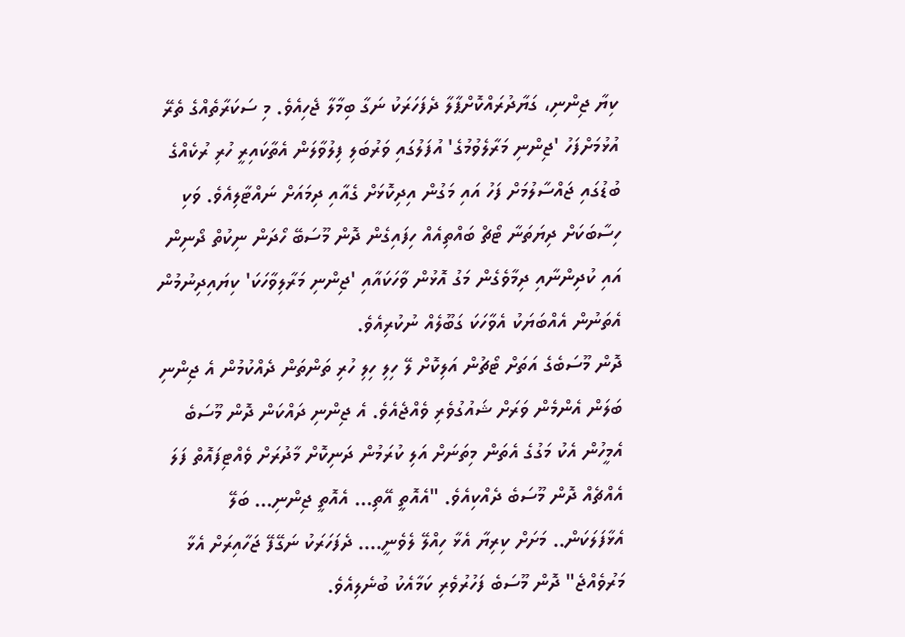ކިޔާ ޖިންނި، ގަޔާދުރައްކޮށްޕާލާ ދެފަހަރަކު ނަގާ ބިމާލާ ޖެހިއެވެ. މި ސަކަރާތެއްގެ ތެރޭ އުޅުމަށްފަހު 'ޖިންނި މަރާލެވުމުގެ' އުފަލުގައި ވަރުބަލި ފިލުވާލަން އެތާކައިރީ ހުރި ރުކެއްގެ ބުޑުގައި ޖައްސާލުމަށް ފަހު އައި މަގުން އިދިކޮޅަށް ގެއާއި ދިމައަށް ނައްޓާލިއެވެ. ވަކި ހިސާބަކަށް ދިޔަތަނާ ޓޯޗް ބައްތިއެއް ހިފައިގެން ދޮން މޫސަބޭ ހޯދަން ނިކުތް ދޯނިން އައި ކުދިންނާއި ދިމާވެގެން މަގު އޮޅުން ވާހަކައާއި 'ޖިންނި މަރާލިވާހަކަ' ކިޔައިދިނުމުން އެތަނުން އެއްބަޔަކު އެވާހަކަ ގަބޫލެއް ނުކުރިއެވެ.
ދޮން މޫސަބެގެ އަތަށް ޓޯޗުން އަލިކޮށް ލޭ ހިލި ހިލި ހުރި ތަންތަން ދެއްކުމުން އެ ޖިންނި ބަލަން އެންމެން ވަރަށް ޝައުގުވެރި ވެއްޖެއެވެ. އެ ޖިންނި ދައްކަން ދޮން މޫސަބެ އެމީހުން އެކު މަގުގެ އެތަން މިތަނަށް އަލި ކުރަމުން ދަނިކޮށް މާދުރަށް ވެއްޓިފައޮތް ފަލަ އެއްޗެއް ދޮން މޫސަބެ ދެއްކިއެވެ. "އެއޮތީ އޭތި... އެއޮތީ ޖިންނި... ބަލޭ އެޅާފަލަކަން.. މަށަށް ކިރިޔާ އެޅާ ހިއްލޭ ލެވެނީ.... ދެފަހަރަކު ނަގޭފޭ ޖަހާއިރަށް އެޅާ މަރުވެއްޖެ" ދޮން މޫސަބެ ފަހުރުވެރި ކަމާއެކު ބުނެލިއެވެ.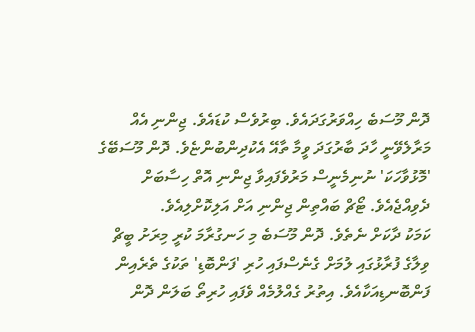ދޮން މޫސަބެ ހިއްވަރުގަދައެވެ. ބިރުވެސް ކުޑައެވެ. ޖިންނި އެއް މަރާލެވޭނީ ހާދަ ބާރުގަދަ ވީމާ ތާއޭ އެކުދިންބުންޏެވެ. ދޮން މޫސަބޭގެ 'މޮޅުވާހަކަ' ނުނިމެނީސް މަރުވެފައިވާ ޖިންނި އޮތް ހިސާބަށް ދެވިއްޖެއެވެ. ޓޯޗް ބައްތިން ޖިންނި އަށް އަލިކޮށްލިއެވެ.
ކަމަކު ދާކަށް ނެތެވެ. ދޮން މޫސަބެ މި ހަނގުރާމަ ކުރީ މިރަށު ބީޗް ވިލާގެ ފުރާޅުގައި ލުމަށް ގެނެސްފައި ހުރި 'ފަންބޮޑި' ތަކުގެ ތެރެއިން ފަންބޮނޑިއަކާއެވެ. އިތުރު ގެއްލުމެއް ވެފައި ހުރިތޯ ބަލަން ދޮން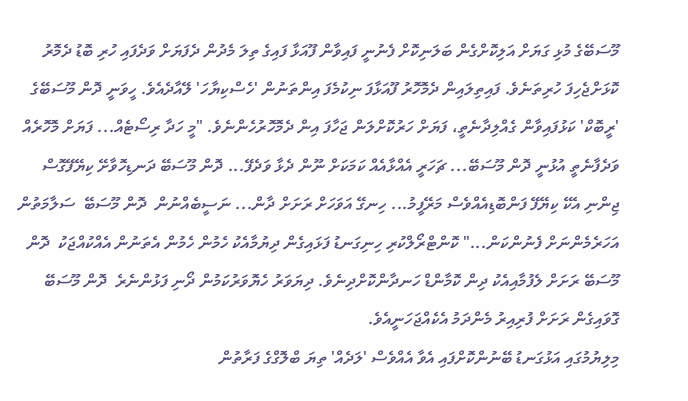މޫސަބޭގެ މުޅި ގަޔަށް އަލިކޮށްގެން ބަލަނިކޮށް ފެނުނީ ފައިވާން ފޫއަޅާ ފައިގެ ތިލަ މެދުން ދެފަޔަށް ވަދެފައި ހުރި ބޮޑު ދެމޮރު ކޮޅަށްޖެހިފަ ހުރިތަނެވެ. ފައިތިލައިން ދެމޮހޮރު ފޫއަޅާފަ ނިކުމެފަ އިންތަނުން 'ހެސްކިޔާހަ' ލޭއާދެއެވެ. ހީވަނީ ދޮން މޫސަބޭގެ 'ރީބޮކް' ކަޅުފައިވާން ގެއްލިދާނެތީ، ފަޔަށް ހަރުކޮށްލަން ޖަހާފަ އިން ދެމޮހޮރުހެންނެވެ. "މީ ހަދާ ރިސޯޓެއް... ފަޔަށް މޮހޮރެއް ވަދެފާނެތީ އުޅުނީ ދޮން މޫސަބޭ... ޗަހަރީ އެއްޅާއެއް ކަމަކަށް ނޫން ދެޅާ ވަދެފޭ... ދޮން މޫސަބޭ ދަނޑިހޮވާށޭ ކިޔޭފޭގޮސް ޖިންނި އެކޭ ކިޔޭފޭ ފަންބޮޑިއެއްވެސް މަރޭފީމު... ހިނގޭ އަވަހަށް ރަށަށް ދާން... ނަސީބެއްނުން  ދޮން މޫސަބޭ  ސަލާމަތުން އަހަރެމެންނަށް ފެނުންކަން..." ކޮންޓްރޯލްކުރި ހިނިގަނޑު ފަޅައިގެން ދިޔުމާއެކު ހެމުން ހެމުން އެތަނުން އެއްކުއްޖަކު  ދޮން މޫސަބޭ ރަށަށް ލެފުމާއިއެކު ދިން ކޮމާންޑް ހަނދާންކޮށްދިނެވެ. ދިޔަވަރު ހެޔޮވަރުކަމުން ދޯނި ފަޅުންނެރެ  ދޮން މޫސަބޭ ގޮވައިގެން ރަށަށް ފުރިއިރު މެންދަމު އެކެއްޖަހަނީއެވެ.
މިލިޔުމުގައި އަޅުގަނޑު ބޭނުންކޮށްފައި އެވާ އެއްވެސް 'ލަދެއް' ތިޔަ ބްލޮގްގެ ފަރާތުން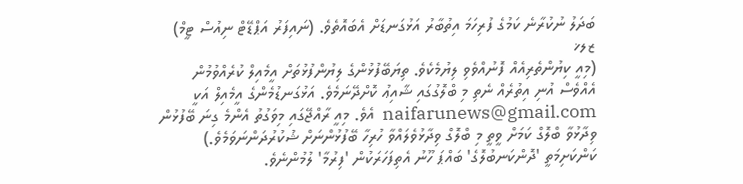ބަދަލު ނުކުރާނެ ކަމުގެ ފުރިހަމަ އިތުބާރު އަޅުގަނޑަށް އެބައޮތެވެ. (ނައިފަރު އަޕްޑޭޓް ނިއުސް ޓީމް) ޒލޚ
(މިއީ ކިޔުންތެރިއެއް ފޮނުއްވެވި ލިޔުމެކެވެ. ތިޔަބޭފުޅުންގެ ލިޔުންފުޅުތަށް އީމެއިލް ކުރެއްވުމުން އެއްވެސް އުނި އިތުރެއް ނެތި މި ބްލޮގުގައި ޝާއިޢު ކޮށްދޭނަމެވެ. އަޅުގަނޑުމެންގެ އީމެއިލް އަކީ  naifarunews@gmail.com  އެވެ. މިއީ ރާއްޖޭގައި މިވަގުތު އެންމެ ގިނަ ބޭފުޅުން ވިދާޅުވާ ބްލޮގް ކަމަށް ވީތީ މި ބްލޮގް ވިދާޅުވެލައްވާ ހުރިހާ ބޭފުޅުންނަށް ޝުކުރުދަންނަވަމެވެ.)
ކަންކަށިމަތީ 'ދޮންކަނބުލޮގެ' ބައްޕަ ހޫނު އެތިފަހަރަކުން 'ފިރުމާ' ލުމުންނެވެ.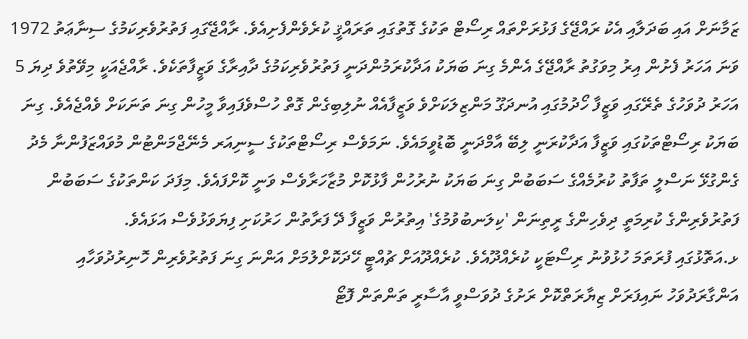ޒަމާނަށް އައި ބަދަލާއި އެކު ރައްޖޭގެ ފަޅުރަށްތައް ރިސޯޓް ތަކުގެ ގޮތުގައި ތަރައްޤީ ކުރެވެންފެށިއެވެ. ރާއްޖޭގައި ފަތުރުވެރިކަމުގެ ސިނާޢަތު 1972 ވަނަ އަހަރު ފެށުން އިރު މިވަގުތު ރާއްޖޭގެ އެންމެ ގިނަ ބަޔަކު އަދާކުރަމުންދަނީ ފަތުރުވެރިކަމުގެ ދާއިރާގެ ވަޒީފާތަކެވެ. ރާއްޖެއަކީ މިވޭތުވެ ދިޔަ 5 އަހަރު ދުވަހުގެ ތެރޭގައި ވަޒީފާ ހޯދުމުގައި އުނދަގޫ މަންޒިލަކަށްވެ ވަޒީފާއެއް ނުލިބިގެން ގޮތް ހުސްވެފައިވާ މީހުން ގިނަ ތަނަކަށް ވެއްޖެއެވެ. ގިނަ ބަޔަކު ރިސޯޓްތަކުގައި ވަޒީފާ އަދާކުރަނީ ލިބޭ އާމްދަނީ ބޮޑުވީމައެވެ. ނަމަވެސް ރިސޯޓްތަކުގެ ސީނިއަރ މެނޭޖްމަންޓުން މުވައްޒަފުންނާ މެދު ގެންގުޅޭ ނަސްލީ ތަފާތު ކުރުމެއްގެ ސަބަބުން ގިނަ ބަޔަކު ނުރުހުން ފާޅުކޮށް މުޒާހަރާވެސް ވަނީ ކޮށްފައެވެ. މިފަދަ ކަންތަކުގެ ސަބަބުން ފަތުރުވެރިންގެ ކުރިމަތީ ދިވެހިންގެ ރީތިނަން 'ކިލަނބުވުމުގެ' އިތުރުން ވަޒީފާ ދޭ ފަރާތުން ހަރުކަށި ފިޔަވަޅުވެސް އަޅައެވެ.
ޅ.އަތޮޅުގައި ފުރަތަމަ ހުޅުވުނު ރިސޯޓަކީ ކުރެއްދޫއެވެ. ކުރެއްދޫއަށް ޗުއްޓީ ހޭދަކޮށްލުމަށް އަންނަ ގިނަ ފަތުރުވެރިން ހޮނިރުދުވަހާއި އަންގާރަދުވަހު ނައިފަރަށް ޒިޔާރަތްކޮށް ރަށުގެ ދުވަސްވީ އާސާރީ ތަންތަން ފޮޓޯ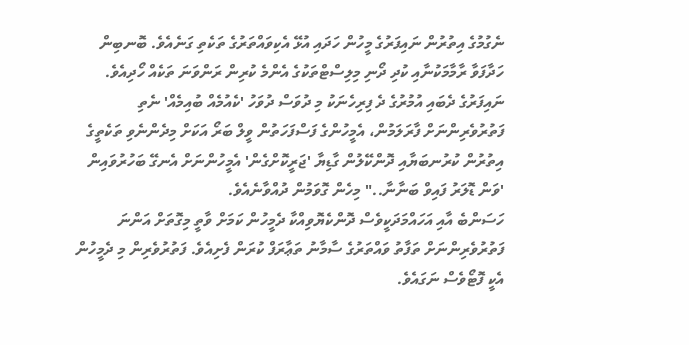ނެގުމުގެ އިތުރުން ނައިފަރުގެ މީހުން ހަދައި އުޅޭ އެކިވައްތަރުގެ ތަކެތި ގަނެއެވެ. ބޮނބިން ހަދާފަވާ ރާމާމަކުނާއި ކުދި ދޯނި މިލިސްޓްތަކުގެ އެންމެ ކުރިން ރަންވަނަ ތަކެއް ހޯދިއެވެ. ނައިފަރުގެ ދެބައި އުމުރުގެ ދެ ފިރިހެނަކު މި ދުވަސް ދުވަހު 'ކެއުމެއް ބުއިމެއް' ނެތި ފަތުރުވެރިންނަށް ފާރަލަމުން، އެމީހުންގެ ފަސްފަހަތުން ވީލް ބަރޯ އަކަށް މިދެންނެވި ތަކެތީގެ އިތުރުން ކުރުނބަޔާއި ދޮންކޭލުން ގާޑިޔާ 'ޖަރީކޮށްގެން' އެމީހުންނަށް އެނގޭ ބަހުރުވައިން 'ވަން ޑޮލަރު ފައިވް ބަނާނާ.." މިހެން ގޮވަމުން ދުއްވާނެއެވެ.
ހަސަންބެ އާއި އަހައްމަދަކީވެސް ދޮންކެޔޮވިއްކާ ދެމީހުން ކަމަށް ވާތީ މިގޮތަށް އަންނަ ފަތުރުވެރިންނަށް ތަފާތު ވައްތަރުގެ ސާމާނު ތަޢާރަފް ކުރަން ފެށިއެވެ. ފަތުރުވެރިން މި ދެމީހުން އެކީ ފޮޓޯވެސް ނަގައެވެ.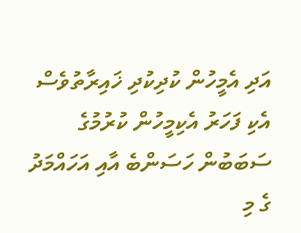އަދި އެމީހުން ކުދިކުދި ޚައިރާތުވެސް އެކި ފަހަރު އެކިމީހުން ކުރުމުގެ ސަބަބުން ހަސަންބެ އާއި އަހައްމަދު ގެ މި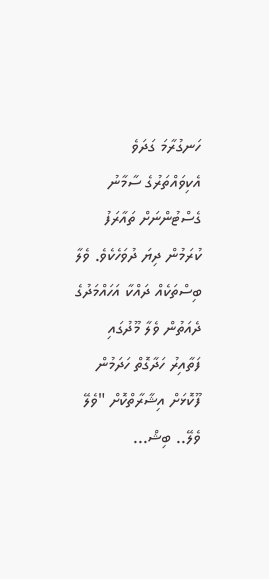ހަނގުރާމަ ގަދަވެ އެކިވައްތަރުގެ ސާމާނު ގެސްޓުންނަށް ތައާރަފު ކުރަމުން ދިޔަ ދުވަހެކެވެ. ވެލާ ބިސްތަކެއް ދައްކާ އަހައްމަދުގެ ދެއަތުން ވެލާ މޫދުގައި ފަތާއިރު ހަދާގޮތް ހަދަމުން ފޫކޮޅަށް އިޝާރާތްކޮށް "ވެލޭ ވެލޭ.. ބިޝް...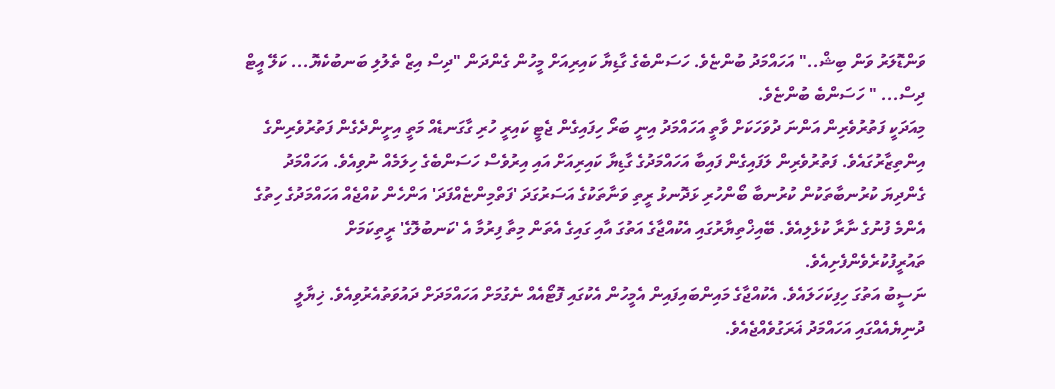ވަންޑޮލަރު ވަން ބިޝް.." އަހައްމަދު ބުންޏެވެ. ހަސަންބެގެ ގާޑިޔާ ކައިރިއަށް މީހުން ގެންދަން "ދިސް އިޒް ތެލުލި ބަނބުކެޔޮ... ކަލޭ އީޓް ދިސް... " ހަސަންބެ ބުންޏެވެ.
މިއަދަކީ ފަތުރުވެރިން އަންނަ ދުވަހަކަށް ވާތީ އަހައްމަދު އިނީ ބަރޯ ހިފައިގެން ޖެޓީ ކައިރީ ހުރި ގާގަނޑެއް މަތީ އިށީންދެގެން ފަތުރުވެރިންގެ އިންތިޒާރުގައެވެ. ފަތުރުވެރިން ލަފައިގެން ފައިބާ އަހައްމަދުގެ ގާޑިޔާ ކައިރިއަށް އައި އިރުވެސް ހަސަންބެގެ ހިލަމެއް ނުވިއެވެ. އަހައްމަދު ގެންދިޔަ ކުރުނބާތަކުން ކުރުނބާ ބޯންހުރި ޅަދޮނޅު ރީތި ވަނާތަކުގެ އަސަރުގަދަ 'ފަތްމިންޏެއްފަދަ' އަންހެން ކުއްޖެއް އަހައްމަދުގެ ހިތުގެ އެންމެ ފުނުގެ ނާރާ ކުޅެލިއެވެ. ބޭއިޚްތިޔާރުގައި އެކުއްޖާގެ އަތުގަ އާއި ގައިގެ އެތަން މިތާ ފިރުމާ އެ 'ކަނބުލޮގެ' ރީތިކަމަށް ތައުރީފުކުރެވެންފެށިއެވެ.
ނަސީބު އަތުގަ ހިފިކަހަލައެވެ. އެކުއްޖާގެ މައިންބައިފައިން އެމީހުން އެކުގައި ފޮޓޯއެއް ނެގުމަށް އަހައްމަދަށް ދައުވަތުއެރުވިއެވެ. ޚިޔާލީ ދުނިޔެއެއްގައި އަހައްމަދު ޣަރަގުވެއްޖެއެވެ.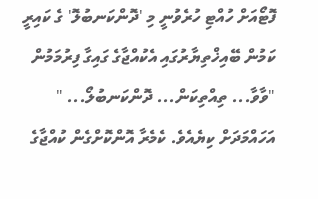ފޮޓޯއަށް ހުއްޓި ހުރެވުނީ މި 'ދޮންކަނބުލޮ' ގެ ކައިރީ ކަމުން ބޭއިޚްތިޔާރުގައި އެކުއްޖާގެ ގައިގާ ފިރުމަމުން "ވާވާ... ތިއްތިކަން... ދޮންކަނބުލޯ... " އަހައްމަދަށް ކިޔެއެވެ. ކެމެރާ އޮންކޮށްގެން ކުއްޖާގެ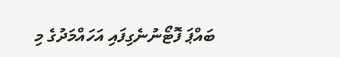ބައްޕަ ފޮޓޯނުނެގިފައި އަހައްމަދުގެ މި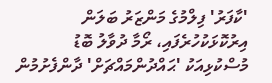'ކާފަރު' ފިލްމުގެ މަންޒަރު ބަލަން އިރުކޮޅަކުހުރެފައި، ރޯމާ ދުވާލު ބޮޑު މުސްކުޅިއަކު 'ޙައްދުންމައްޗަށް' ދާންފެށުމުން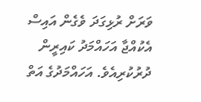ވަރަށް ރުޅިގަދަ ވެގެން އައިސް އެކުއްޖާ އަހައްމަދު ކައިރީން ދުރުކުރިއެވެ. އަހައްމަދުގެ އަތް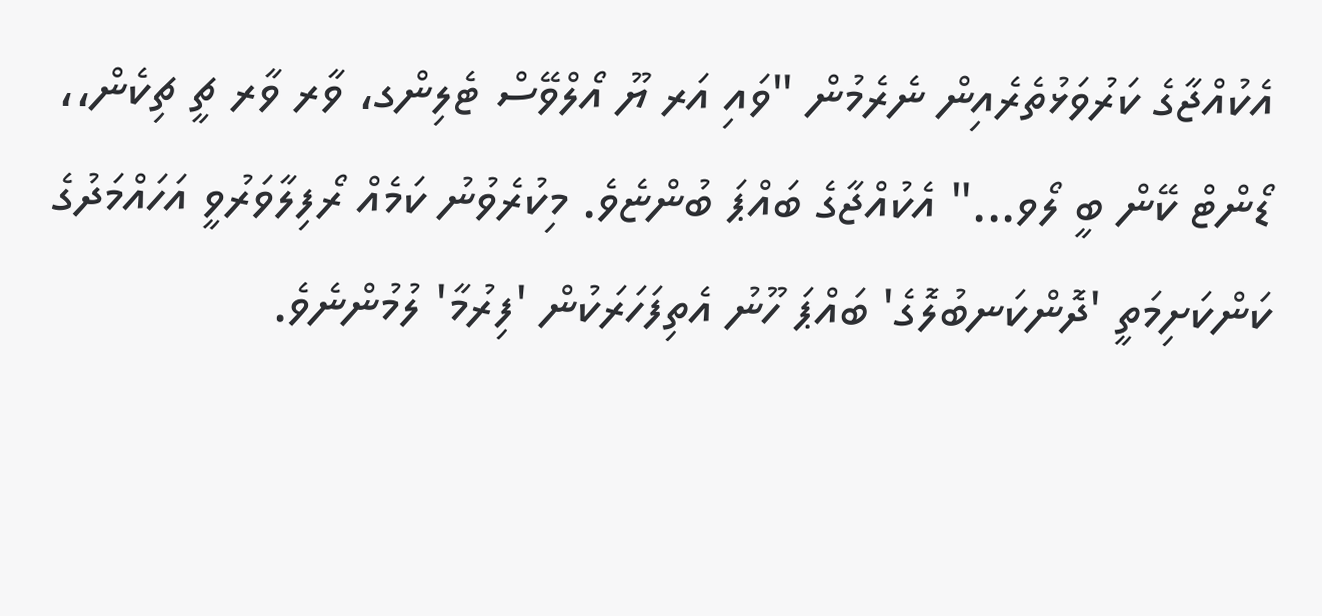އެކުއްޖާގެ ކަރުވަޅުތެރެއިން ނެރެމުން "ވައި އަރ ޔޫ އޯލްވޭސް ޓެލިންގ، ވާރ ވާރ ޗީ ޗިކެން،، ޑޯންޓް ކޭން ބީ ލޯވ..." އެކުއްޖާގެ ބައްޕަ ބުންޏެވެ. މިކުރެވުނު ކަމެއް ރޯފިލާވަރުވީ އަހައްމަދުގެ ކަންކަށިމަތީ 'ދޮންކަނބުލޮގެ' ބައްޕަ ހޫނު އެތިފަހަރަކުން 'ފިރުމާ' ލުމުންނެވެ.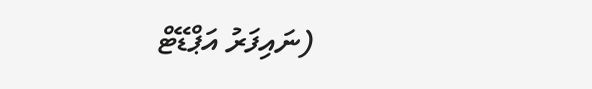(ނައިފަރު އަޕްޑޭޓް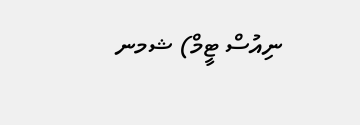ނިއުސް ޓީމް) ޝމނ